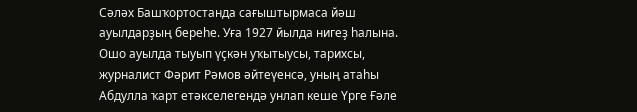Сәләх Башҡортостанда сағыштырмаса йәш ауылдарҙың береһе. Уға 1927 йылда нигеҙ һалына. Ошо ауылда тыуып үҫкән уҡытыусы, тарихсы, журналист Фәрит Рәмов әйтеүенсә, уның атаһы Абдулла ҡарт етәкселегендә унлап кеше Үрге Ғәле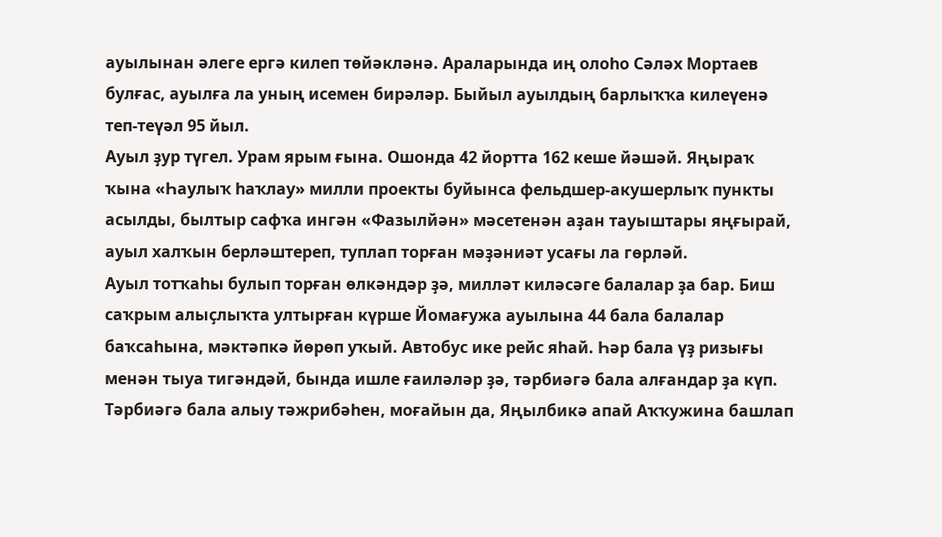ауылынан әлеге ергә килеп төйәкләнә. Араларында иң олоһо Сәләх Мортаев булғас, ауылға ла уның исемен бирәләр. Быйыл ауылдың барлыҡҡа килеүенә теп-теүәл 95 йыл.
Ауыл ҙур түгел. Урам ярым ғына. Ошонда 42 йортта 162 кеше йәшәй. Яңыраҡ ҡына «Һаулыҡ һаҡлау» милли проекты буйынса фельдшер-акушерлыҡ пункты асылды, былтыр сафҡа ингән «Фазылйән» мәсетенән аҙан тауыштары яңғырай, ауыл халҡын берләштереп, туплап торған мәҙәниәт усағы ла гөрләй.
Ауыл тотҡаһы булып торған өлкәндәр ҙә, милләт киләсәге балалар ҙа бар. Биш саҡрым алыҫлыҡта ултырған күрше Йомағужа ауылына 44 бала балалар баҡсаһына, мәктәпкә йөрөп уҡый. Автобус ике рейс яһай. Һәр бала үҙ ризығы менән тыуа тигәндәй, бында ишле ғаиләләр ҙә, тәрбиәгә бала алғандар ҙа күп.
Тәрбиәгә бала алыу тәжрибәһен, моғайын да, Яңылбикә апай Аҡҡужина башлап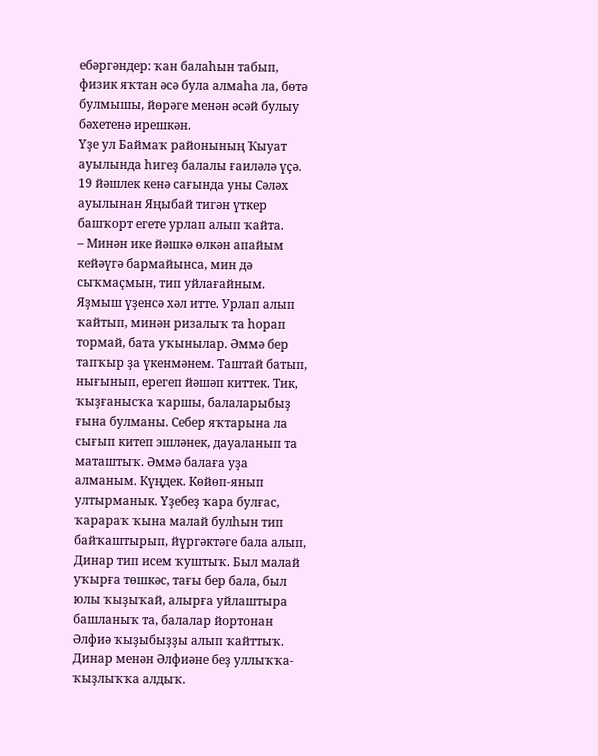ебәргәндер: ҡан балаһын табып, физик яҡтан әсә була алмаһа ла, бөтә булмышы, йөрәге менән әсәй булыу бәхетенә ирешкән.
Үҙе ул Баймаҡ районының Ҡыуат ауылында һигеҙ балалы ғаиләлә үҫә. 19 йәшлек кенә сағында уны Сәләх ауылынан Яңыбай тигән үткер башҡорт егете урлап алып ҡайта.
– Минән ике йәшкә өлкән апайым кейәүгә бармайынса, мин дә сыҡмаҫмын, тип уйлағайным. Яҙмыш үҙенсә хәл итте. Урлап алып ҡайтып, минән ризалыҡ та һорап тормай, бата уҡынылар. Әммә бер тапҡыр ҙа үкенмәнем. Таштай батып, нығынып, ерегеп йәшәп киттек. Тик, ҡыҙғанысҡа ҡаршы, балаларыбыҙ ғына булманы. Себер яҡтарына ла сығып китеп эшләнек, дауаланып та маташтыҡ. Әммә балаға уҙа алманым. Күңдек. Көйөп-янып ултырманык. Үҙебеҙ ҡара булғас, ҡарараҡ ҡына малай булһын тип байҡаштырып, йүргәктәге бала алып, Динар тип исем ҡуштыҡ. Был малай уҡырға төшкәс, тағы бер бала, был юлы ҡыҙыҡай, алырға уйлаштыра башланыҡ та, балалар йортонан Әлфиә ҡыҙыбыҙҙы алып ҡайттыҡ. Динар менән Әлфиәне беҙ уллыҡҡа-ҡыҙлыҡҡа алдыҡ.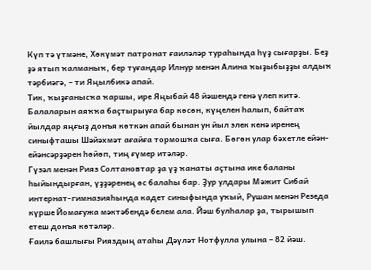Күп тә үтмәне, Хөкүмәт патронат ғаиләләр тураһында һүҙ сығарҙы. Беҙ ҙә ятып ҡалманыҡ, бер туғандар Илнур менән Алина ҡыҙыбыҙҙы алдыҡ тәрбиәгә, – ти Яңылбикә апай.
Тик, ҡыҙғанысҡа ҡаршы, ире Яңыбай 48 йәшендә генә үлеп китә. Балаларын аяҡҡа баҫтырыуға бар көсөн, күңелен һалып, байтаҡ йылдар яңғыҙ донъя көткән апай бынан ун йыл элек кенә иренең синыфташы Шәйәхмәт ағайға тормошҡа сыға. Бөгөн улар бәхетле ейән-ейәнсәрҙәрен һөйөп, тиң ғүмер итәләр.
Гүзәл менән Рияз Солтановтар ҙа үҙ ҡанаты аҫтына ике баланы һыйындырған, үҙҙәренең өс балаһы бар. Ҙур улдары Мәжит Сибай интернат-гимназияһында кадет синыфында уҡый, Рушан менән Резеда күрше Йомағужа мәктәбендә белем ала. Йәш булһалар ҙа, тырышып етеш донъя көтәләр.
Ғаилә башлығы Рияздың атаһы Дәүләт Нотфулла улына – 82 йәш.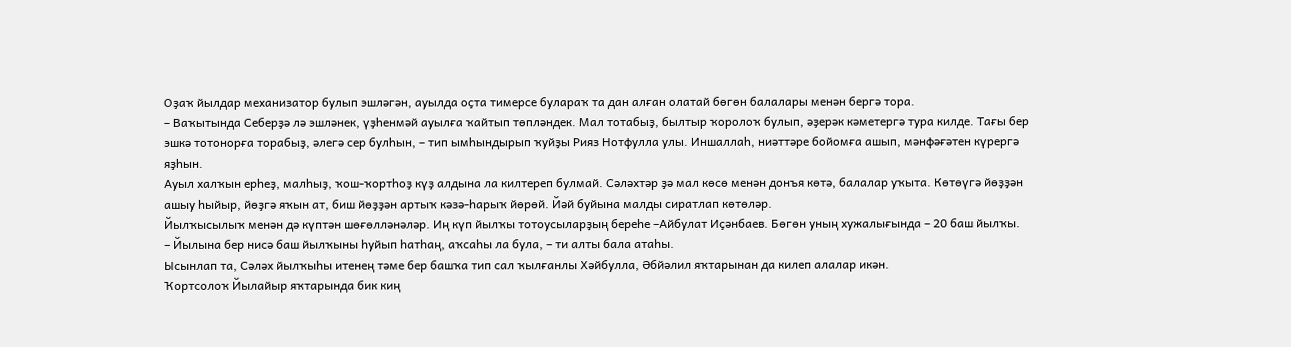Оҙаҡ йылдар механизатор булып эшләгән, ауылда оҫта тимерсе булараҡ та дан алған олатай бөгөн балалары менән бергә тора.
– Ваҡытында Себерҙә лә эшләнек, үҙһенмәй ауылға ҡайтып төпләндек. Мал тотабыҙ, былтыр ҡоролоҡ булып, әҙерәк кәметергә тура килде. Тағы бер эшкә тотонорға торабыҙ, әлегә сер булһын, – тип ымһындырып ҡуйҙы Рияз Нотфулла улы. Иншаллаһ, ниәттәре бойомға ашып, мәнфәғәтен күрергә яҙһын.
Ауыл халҡын ерһеҙ, малһыҙ, ҡош-ҡортһоҙ күҙ алдына ла килтереп булмай. Сәләхтәр ҙә мал көсө менән донъя көтә, балалар уҡыта. Көтөүгә йөҙҙән ашыу һыйыр, йөҙгә яҡын ат, биш йөҙҙән артыҡ кәзә-һарыҡ йөрөй. Йәй буйына малды сиратлап көтөләр.
Йылҡысылыҡ менән дә күптән шөғөлләнәләр. Иң күп йылҡы тотоусыларҙың береһе –Айбулат Иҫәнбаев. Бөгөн уның хужалығында – 20 баш йылҡы.
– Йылына бер нисә баш йылҡыны һуйып һатһаң, аҡсаһы ла була, – ти алты бала атаһы.
Ысынлап та, Сәләх йылҡыһы итенең тәме бер башҡа тип сал ҡылғанлы Хәйбулла, Әбйәлил яҡтарынан да килеп алалар икән.
Ҡортсолоҡ Йылайыр яҡтарында бик киң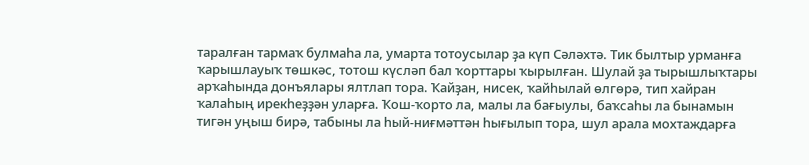таралған тармаҡ булмаһа ла, умарта тотоусылар ҙа күп Сәләхтә. Тик былтыр урманға ҡарышлауыҡ төшкәс, тотош күсләп бал ҡорттары ҡырылған. Шулай ҙа тырышлыҡтары арҡаһында донъялары ялтлап тора. Ҡайҙан, нисек, ҡайһылай өлгөрә, тип хайран ҡалаһың ирекһеҙҙән уларға. Ҡош-ҡорто ла, малы ла бағыулы, баҡсаһы ла бынамын тигән уңыш бирә, табыны ла һый-ниғмәттән һығылып тора, шул арала мохтаждарға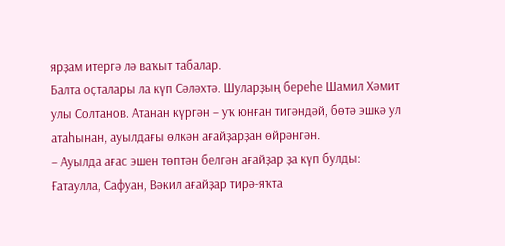ярҙам итергә лә ваҡыт табалар.
Балта оҫталары ла күп Сәләхтә. Шуларҙың береһе Шамил Хәмит улы Солтанов. Атанан күргән – уҡ юнған тигәндәй, бөтә эшкә ул атаһынан, ауылдағы өлкән ағайҙарҙан өйрәнгән.
– Ауылда ағас эшен төптән белгән ағайҙар ҙа күп булды: Ғатаулла, Сафуан, Вәкил ағайҙар тирә-яҡта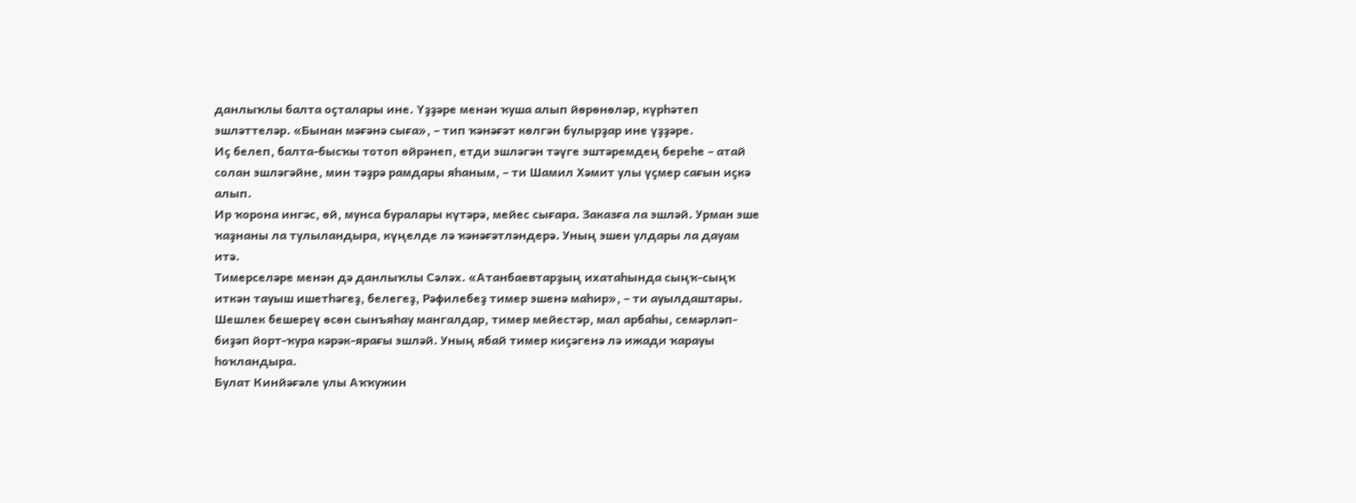данлыҡлы балта оҫталары ине. Үҙҙәре менән ҡуша алып йөрөнөләр, күрһәтеп эшләттеләр. «Бынан мәғәнә сыға», – тип ҡәнәғәт көлгән булырҙар ине үҙҙәре.
Иҫ белеп, балта-бысҡы тотоп өйрәнеп, етди эшләгән тәүге эштәремдең береһе – атай солан эшләгәйне, мин тәҙрә рамдары яһаным, – ти Шамил Хәмит улы үҫмер сағын иҫкә алып.
Ир ҡорона ингәс, өй, мунса буралары күтәрә, мейес сығара. Заказға ла эшләй. Урман эше ҡаҙнаны ла тулыландыра, күңелде лә ҡәнәғәтләндерә. Уның эшен улдары ла дауам итә.
Тимерселәре менән дә данлыҡлы Сәләх. «Атанбаевтарҙың ихатаһында сыңҡ-сыңҡ иткән тауыш ишетһәгеҙ, белегеҙ, Рәфилебеҙ тимер эшенә маһир», – ти ауылдаштары. Шешлек бешереү өсөн сынъяһау мангалдар, тимер мейестәр, мал арбаһы, семәрләп- биҙәп йорт-ҡура кәрәк-ярағы эшләй. Уның ябай тимер киҫәгенә лә ижади ҡарауы һоҡландыра.
Булат Кинйәғәле улы Аҡҡужин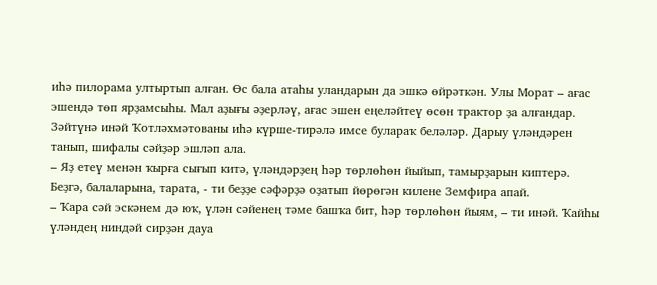иһә пилорама ултыртып алған. Өс бала атаһы уландарын да эшкә өйрәткән. Улы Морат – ағас эшендә төп ярҙамсыһы. Мал аҙығы әҙерләү, ағас эшен еңеләйтеү өсөн трактор ҙа алғандар.
Зәйтүнә инәй Ҡотләхмәтованы иһә күрше-тирәлә имсе булараҡ беләләр. Дарыу үләндәрен танып, шифалы сәйҙәр эшләп ала.
– Яҙ етеү менән ҡырға сығып китә, үләндәрҙең һәр төрлөһөн йыйып, тамырҙарын киптерә. Беҙгә, балаларына, тарата, - ти беҙҙе сәфәрҙә оҙатып йөрөгән килене Земфира апай.
– Ҡара сәй эскәнем дә юҡ, үлән сәйенең тәме башҡа бит, һәр төрлөһөн йыям, – ти инәй. Ҡайһы үләндең ниндәй сирҙән дауа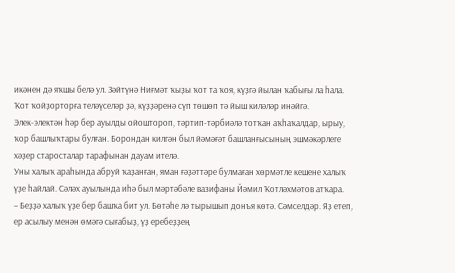икәнен дә яҡшы белә ул. Зәйтүнә Ниғмәт ҡыҙы ҡот та ҡоя, күҙгә йылан ҡабығы ла һала. Ҡот ҡойҙорторға теләүселәр ҙә, күҙҙәренә сүп төшөп тә йыш киләләр инәйгә.
Элек-электән һәр бер ауылды ойоштороп, тәртип-тәрбиәлә тотҡан аҡһаҡалдар, ырыу, ҡор башлыҡтары булған. Борондан килгән был йәмәғәт башланғысының эшмәкәрлеге хәҙер старосталар тарафынан дауам ителә.
Уны халыҡ араһында абруй ҡаҙанған, яман ғәҙәттәре булмаған хөрмәтле кешене халыҡ үҙе һайлай. Сәләх ауылында иһә был мәртәбәле вазифаны Йәмил Ҡотләхмәтов атҡара.
– Беҙҙә халыҡ үҙе бер башҡа бит ул. Бөтәһе лә тырышып донъя көтә. Сәмселдәр. Яҙ етеп, ер асылыу менән өмәгә сығабыҙ, үҙ еребеҙҙең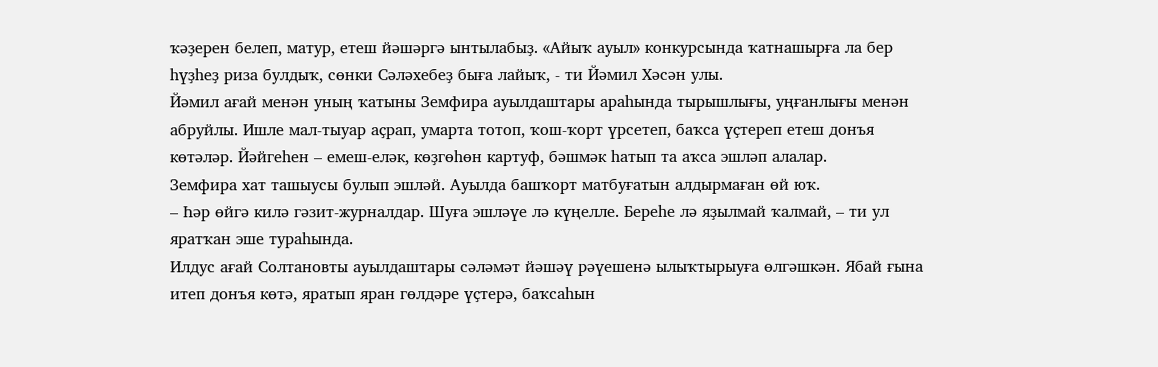ҡәҙерен белеп, матур, етеш йәшәргә ынтылабыҙ. «Айыҡ ауыл» конкурсында ҡатнашырға ла бер һүҙһеҙ риза булдыҡ, сөнки Сәләхебеҙ быға лайыҡ, - ти Йәмил Хәсән улы.
Йәмил ағай менән уның ҡатыны Земфира ауылдаштары араһында тырышлығы, уңғанлығы менән абруйлы. Ишле мал-тыуар аҫрап, умарта тотоп, ҡош-ҡорт үрсетеп, баҡса үҫтереп етеш донъя көтәләр. Йәйгеһен – емеш-еләк, көҙгөһөн картуф, бәшмәк һатып та аҡса эшләп алалар.
Земфира хат ташыусы булып эшләй. Ауылда башҡорт матбуғатын алдырмаған өй юҡ.
– Һәр өйгә килә гәзит-журналдар. Шуға эшләүе лә күңелле. Береһе лә яҙылмай ҡалмай, – ти ул яратҡан эше тураһында.
Илдус ағай Солтановты ауылдаштары сәләмәт йәшәү рәүешенә ылыҡтырыуға өлгәшкән. Ябай ғына итеп донъя көтә, яратып яран гөлдәре үҫтерә, баҡсаһын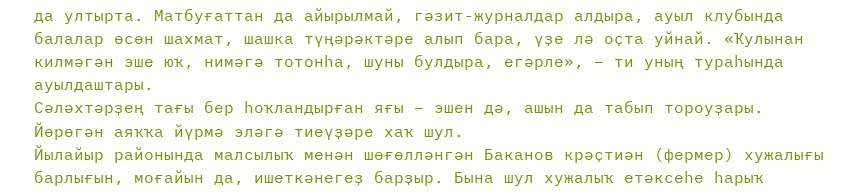да ултырта. Матбуғаттан да айырылмай, гәзит-журналдар алдыра, ауыл клубында балалар өсөн шахмат, шашка түңәрәктәре алып бара, үҙе лә оҫта уйнай. «Ҡулынан килмәгән эше юҡ, нимәгә тотонһа, шуны булдыра, егәрле», – ти уның тураһында ауылдаштары.
Сәләхтәрҙең тағы бер һоҡландырған яғы – эшен дә, ашын да табып тороуҙары. Йөрөгән аяҡҡа йүрмә эләгә тиеүҙәре хаҡ шул.
Йылайыр районында малсылыҡ менән шөғөлләнгән Баканов крәҫтиән (фермер) хужалығы барлығын, моғайын да, ишеткәнегеҙ барҙыр. Бына шул хужалыҡ етәксеһе һарыҡ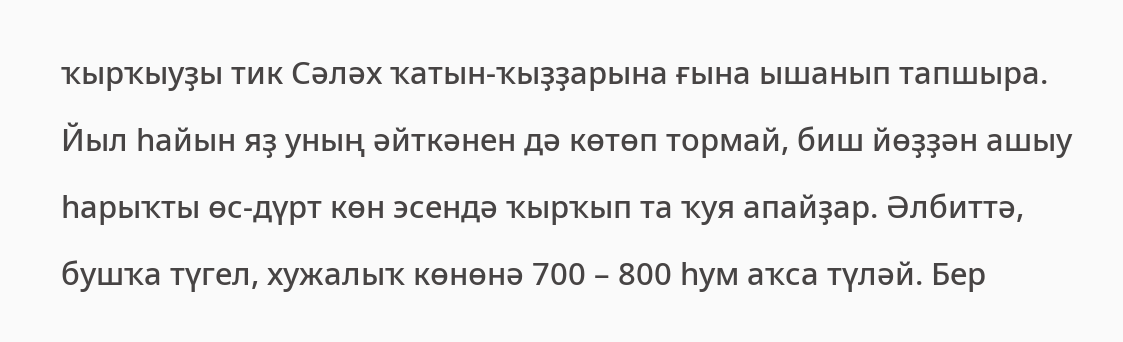ҡырҡыуҙы тик Сәләх ҡатын-ҡыҙҙарына ғына ышанып тапшыра. Йыл һайын яҙ уның әйткәнен дә көтөп тормай, биш йөҙҙән ашыу һарыҡты өс-дүрт көн эсендә ҡырҡып та ҡуя апайҙар. Әлбиттә, бушҡа түгел, хужалыҡ көнөнә 700 – 800 һум аҡса түләй. Бер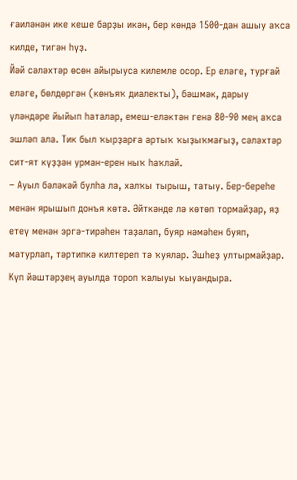ғаиләнән ике кеше барҙы икән, бер көндә 1500-дан ашыу аҡса килде, тигән һүҙ.
Йәй сәләхтәр өсөн айырыуса килемле осор. Ер еләге, турғай еләге, бөлдөргән (көнъяҡ диалекты), бәшмәк, дарыу үләндәре йыйып һаталар, емеш-еләктән генә 80-90 мең аҡса эшләп ала. Тик был ҡырҙарға артыҡ ҡыҙыҡмағыҙ, сәләхтәр сит-ят күҙҙән урман-ерен ныҡ һаҡлай.
– Ауыл бәләкәй булһа ла, халҡы тырыш, татыу. Бер-береһе менән ярышып донъя көтә. Әйткәнде лә көтөп тормайҙар, яҙ етеү менән эргә-тирәһен таҙалап, буяр нәмәһен буяп, матурлап, тәртипкә килтереп тә ҡуялар. Эшһеҙ ултырмайҙар. Күп йәштәрҙең ауылда тороп ҡалыуы ҡыуандыра.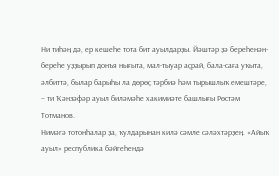Ни тиһәң дә, ер кешеһе тота бит ауылдарҙы. Йәштәр ҙә береһенән-береһе уҙҙырып донъя нығыта, мал-тыуар аҫрай, бала-саға уҡыта, әлбиттә, былар барыһы ла дөрөҫ тәрбиә һәм тырышлыҡ емештәре, – ти Ҡәнзәфәр ауыл биләмәһе хакимиәте башлығы Рөстәм Тотманов.
Нимәгә тотонһалар ҙа, ҡулдарынан килә сәмле сәләхтәрҙең. «Айыҡ ауыл» республика бәйгеһендә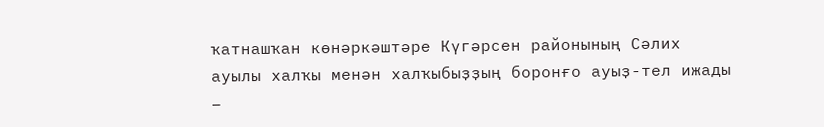ҡатнашҡан көнәркәштәре Күгәрсен районының Сәлих ауылы халҡы менән халҡыбыҙҙың боронғо ауыҙ-тел ижады –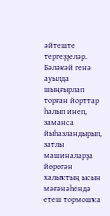әйтеште тергеҙҙеләр.
Бәләкәй генә ауылда шыңғырлап торған йорттар һалып инеп, заманса йыһазландырып, затлы машиналарҙа йөрөгән халыҡтың ысын мәғәнәһендә етеш тормошҡа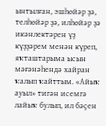ынтылған, эшһөйәр ҙә, телһөйәр ҙә, илһөйәр ҙә икәнлектәрен үҙ күҙҙәрем менән күреп, яҡташтарыма ысын мәғәнәһендә хайран ҡалып ҡайттым. «Айыҡ ауыл» тигән исемгә лайыҡ булып, ил бәҫен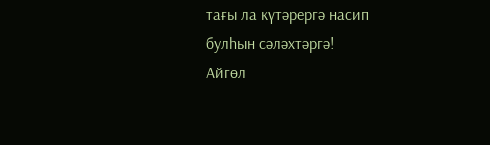тағы ла күтәрергә насип булһын сәләхтәргә!
Айгөл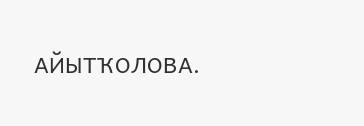АЙЫТҠОЛОВА.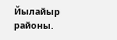Йылайыр районы.